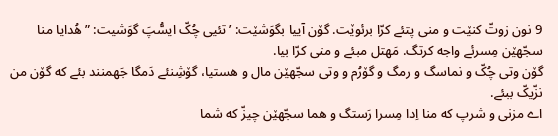9 نون زوتّ کنێت و منی پتئے کرّا برئوێت. گۆن آییا بگوَشێت: ’تئیی چُکّ ایسُّپَ گوَشیت: ”هُدایا منا سجّهێن مِسرئے واجه کرتگ. مَهتل مبئے و منی کرّا بیا.
گۆن وتی چُکّ و نماسگ و رمگ و گۆرُم و وتی سجّهێن مال و هستیا، گۆشِنئے دَمگا جَهمنند بئے که گۆن من نزّیکّ ببئے.
اے مزنی و شرپ که منا اِدا مِسرا رَستگ و هما سجّهێن چیزّ که شما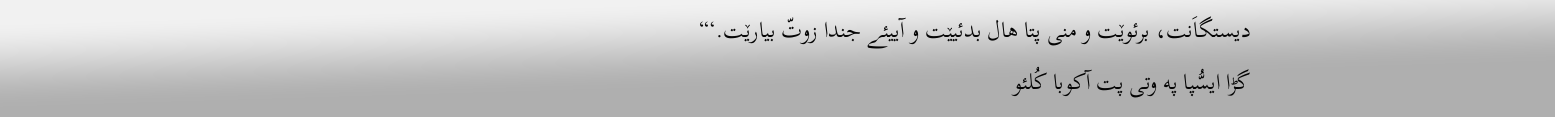دیستگاَنت، برئوێت و منی پتا هال بدئیێت و آییئے جندا زوتّ بیارێت.‘“
گڑا ایسُّپا په وتی پت آکوبا کُلئو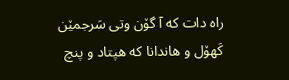راه دات که آ گۆن وتی سَرجمێن کَهۆل و هاندانا که هپتاد و پنچ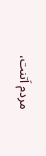مردم اَتنت،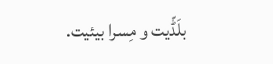بلَڈّیت و مِسرا بیئیت.